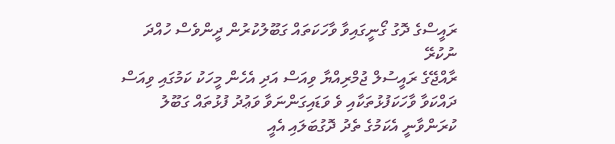ރައީސްގެ ދޮގު ގޯނީގައިވާ ވާހަކަތައް ގަބޫލުކުރުން ދީންވެސް ހުއްދަ ނުކުރޭ
ރާއްޖޭގެ ރައީސުލް ޖުމްރިއްޔާ ވިއަސް އަދި އެހެން މީހަކު ކަމުގައި ވިއަސް ދައްކަވާ ވާހަކަފުޅުތަކާއި ވެ ވަޑައިގަންނަވާ ވަޢުދު ފުޅުތައް ގަބޫލު ކުރަންވާނީ އެކަމުގެ ތެދު ދޮގުބަލައި އެއީ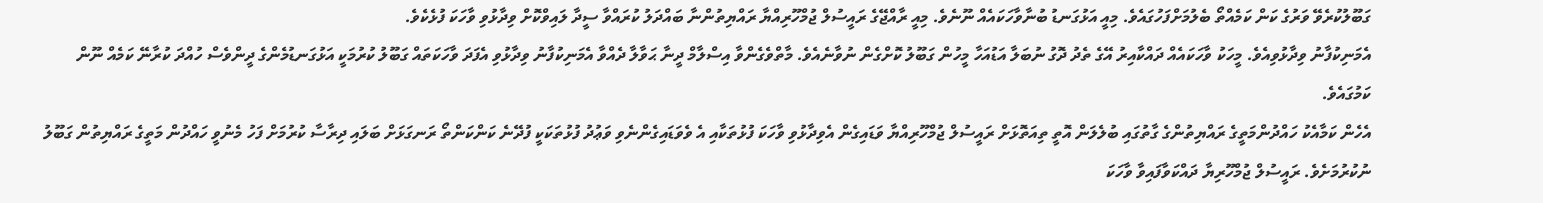ގަބޫލުކުރެވޭ ވަރުގެ ކަން ކަމެއްތޯ ބެލުމަށްފަހުގައެވެ. މިއީ އަޅުގަނޑު ބުނާވާހަކައެއް ނޫނެވެ. މިއީ ރާއްޖޭގެ ރައީސުލް ޖުމްހޫރިއްޔާ ރައްޔިތުންނާ ބައްދަލު ކުރައްވާ ސީދާ ލައިވްކޮށް ވިދާޅުވި ވާހަކަ ފުޅެކެވެ.
އެމަނިކުފާނު ވިދާޅުވިއެވެ. މީހަކު ވާހަކައެއް ދައްކާއިރު އޭގެ ތެދު ދޮގު ނުބަލާ އަޑުއަހާ މީހުން ގަބޫލު ކޮށްގެން ނުވާނެއެވެ. މާތްވެގެންވާ އިސްލާމް ދީނާ ޙަވާލާ ދެއްވާ އެމަނިކުފާނު ވިދާޅުވި އެފަދަ ވާހަކަތައް ގަބޫލު ކުރުމަކީ އަޅުގަނޑުމެންގެ ދީންވެސް ހުއްދަ ކުރާނޭ ކަމެއް ނޫން ކަމުގައެވެ.
އެހެން ކަމާއެކު ހައްދުންމަތީގެ ރައްޔިތުންގެ ގާތުގައި ބުލެލަން އޮތީ ތިއަތޮޅަށް ރައީސުލް ޖުމްހޫރިއްޔާ ވަޑައިގެން އެވިދާޅުވި ވާހަކަ ފުޅުތަކާއި އެ ވެވަޑައިގެންނެވި ވަޢުދު ފުޅުތަކަކީ ފުދޭނެ ކަންކަންތޯ ރަނގަޅަށް ބަލައި ދިރާސާ ކުރުމަށް ފަހު މެނުވީ ހައްދުން މަތީގެ ރައްޔިތުން ގަބޫލު ނުކުރުމަށެވެ. ރައީސުލް ޖުމްހޫރިޔާ ދައްކަވާފައިވާ ވާހަކަ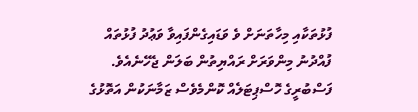ފުޅުތަކާއި މިހާތަނަށް ވެ ވަޑައިގެންފައިވާ ވަޢުދު ފުޅުތައް ފުއްދުނު މިންވަރަށް ރައްޔިތުން ބަލަން ޖެހޭނެއެވެ. ފަސްބުރީގެ ހޮސްޕިޓަލެއް ކޮންމެވެސް ޒަމާނަކުން އަތޮޅުގެ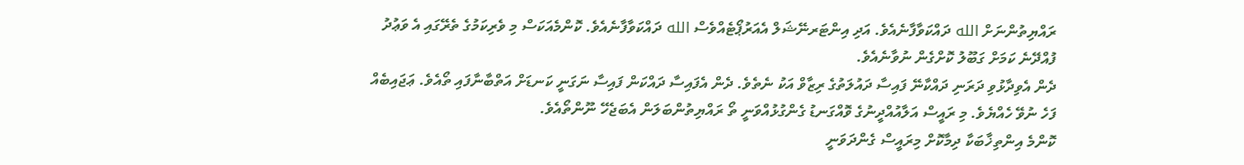ރައްޔިތުންނަށް الله ދައްކަވާފާނެއެވެ. އަދި އިންޓަރނޭޝަލް އެއަރުޕޯޓެއްވެސް الله ދައްކަވާފާނެއެވެ. ކޮންމެއަކަސް މި ވެރިކަމުގެ ތެރޭގައި އެ ވަޢުދު ފުއްދޭނެ ކަމަށް ގަބޫލު ކޮށްގެން ނުވާނެއެވެ.
ދެން އެވިދާޅުވި ދަރަނި ދައްކާނޭ ފައިސާ ދައުލަތުގެ ރިޒާވް އަކު ނެތެވެ. ދެން އެފައިސާ ދައްކަން ފައިސާ ނަގަނީ ކަނޑަށް އަތްބާނާފައި ތޯއެވެ. ޢަޖައިބެއް ފަހެ ނުވޭ ހެއްޔެވެ. މި ރައީސް އަލާއުއްދީނުގެ ވޮއްގަނޑު ގެންގުޅުއްވަނީ ތޯ ރައްޔިތުންބަލަން އެބަޖެހޭ ނޫންތޯއެވެ.
ކޮންމެ އިންތިޚާބަކާ ދިމާކޮށް މިރައީސް ގެންދަވަނީ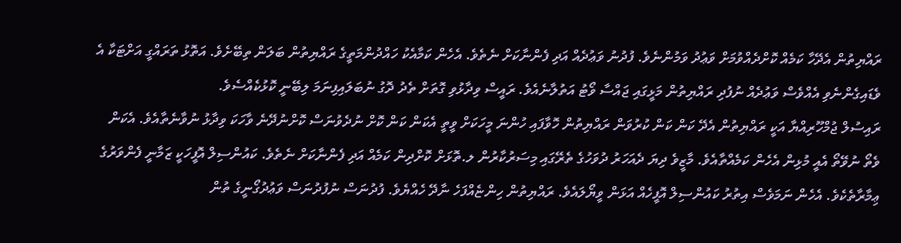ރައްޔިތުން އެދޭހާ ކަމެއް ކޮށްދެއްވުމަށް ވަޢުދު ވަމުންނެވެ. ފުދުނު ވަޢުދެއް އަދި ފެންނާކަށް ނެތެވެ. އެހެން ކަމާއެކު ހައްދުންމަތީގެ ރައްޔިތުން ބަލަން ތިބޭށެވެ. އަތޮޅު ތަރައްގީ އަށްޓަކާ އެ ވެޑައިގެންނެވި އެއްވެސް ވަޢުދެއް ނުފުދި ރައްޔިތުން މަޅީގައި ޖައްސާ ވޯޓު އަތުލާނެއެވެ. ރައީސް ވިދާޅުވި ގޮތަށް ތެދު ދޮގު ނުބަލައިފިނަމަ ލިބޭނީ ކޮޅުކެއްސެވެ.
ރައިސުލް ޖުމްހޫރިއްޔާ އަކީ ރައްޔިތުން އެދޭ ކަން ކަން ކުރުވަން ރައްޔިތުން ހޮވާފައި ހުންނަ މީހަކަށް ވީތީ އެކަން ކަން ކޮށް ނުދެވުނަސް ކޮށްނުދޭނެ ވާހަކަ ވިދާޅު ނުވާނެތާއެވެ. އެކަން ވެތޯ ނުވޭތޯ އެއީ މުޅިން އެހެން ކަމެއްތާއެވެ. މާޒީވެ ދިޔަ ދެއަހަރު ދުވަހުގެ ތެރޭގައި މިސަރުކާރުން ލ.ތޮޅަށް ކޮށްދިން ކަމެއް އަދި ފެންނާކަށް ނެތެވެ. ކައުންސިލް އޮފީހަކީ ޒަމާނީ ފެންވަރުގެ ޢިމާރާތެކެވެ. އެހެން ނަމަވެސް އިތުރު ކައުންސިލް އޮފީހެއް އަޅަން ވީޔޯލައެވެ. ރައްޔިތުން ހިންޏެއްފަހެ ނާދޭ ހެއްޔެވެ. ފުދުނަސް ނުފުދުނަސް ވަޢުދުގޯނީގެ ތުން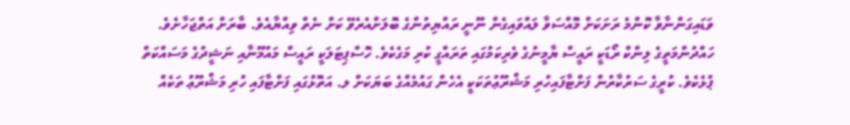ވަޑައިގަންނާވާ ކޮންމެ ރަށަކަށް މޮއްސަވާ ލައްވައިގެން ނޫނީ ރައްޔިތުންގެ ބޮލަށްއެރެވޭ ކަށް ނެތް ވިއްޔާއެވެ. ބާރަށް އަތްޖަހާށެވެ.
ހައްދުންމަތީގެ ލިންކް ރޯޑަކީ ރައީސް ޔާމީނުގެ ވެރިކަމުގައި ތަރައްގީ ކުރި މަގެކެވެ. ހޮސްޕިޓަލަކީ ރައީސް މައުމޫނާއި ނަޝީދުގެ މަސައްކަތް ޕުޅެކެވެ. ކުރީގެ ސަރުކާރުން ފަށްޓާފައިހުރި މަޝްރޫޢުތަކަކީ އެހެން ގައުމެއްގެ ބަޔަކަށް ލ. އަތޮޅުގައި ފަށްޓާފައި ހުރި މަޝްރޫޢު ތަކެއް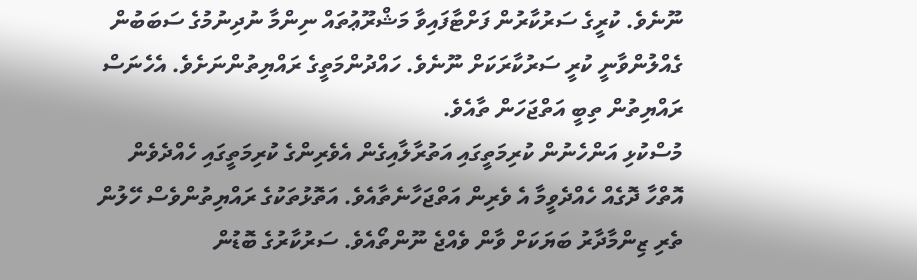ނޫނެވެ. ކުރީގެ ސަރުކާރުން ފަށްޓާފައިވާ މަޝްރޫޢުތައް ނިންމާ ނުދިނުމުގެ ސަބަބުން ގެއްލުންވާނީ ކުރީ ސަރުކާރަކަށް ނޫނެވެ. ހައްދުންމަތީގެ ރައްޔިތުންނަށެވެ. އެހެނަސް ރައްޔިތުން ތިބީ އަތްޖަހަން ތާއެވެ.
މުސްކުޅި އަންހެނުން ކުރިމަތީގައި އަތުރާލާއިގެން އެވެރިންގެ ކުރިމަތީގައި ހެއްދެވެން އޮތްހާ ދޮގެއް ހެއްދެވީމާ އެ ވެރިން އަތްޖަހާނެތާއެވެ. އަތޮޅުތަކުގެ ރައްޔިތުންވެސް ހޭލުން ތެރި ޒިންމާދާރު ބަޔަކަށް ވާން ވެއްޖެ ނޫންތޯއެވެ. ސަރުކާރުގެ ބޮޑުން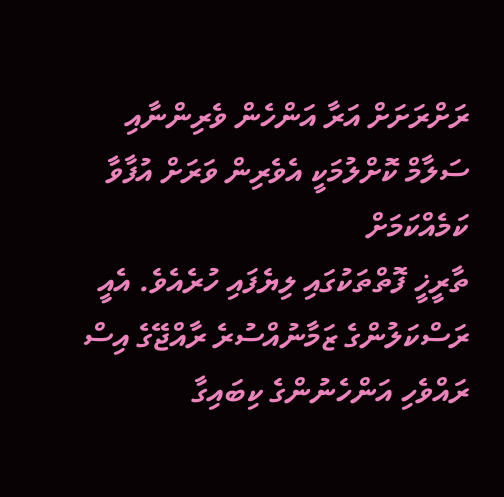ރަށްރަށަށް އަރާ އަންހެން ވެރިންނާއި ސަލާމް ކޮށްލުމަކީ އެވެރިން ވަރަށް އުފާވާ ކަމެއްކަމަށް
ތާރީޚީ ފޮތްތަކުގައި ލިޔެފައި ހުރެއެވެ. އެއީ ރަސްކަލުންގެ ޒަމާނުއްސުރެ ރާއްޖޭގެ އިސް ރައްވެހި އަންހެނުންގެ ކިބައިގާ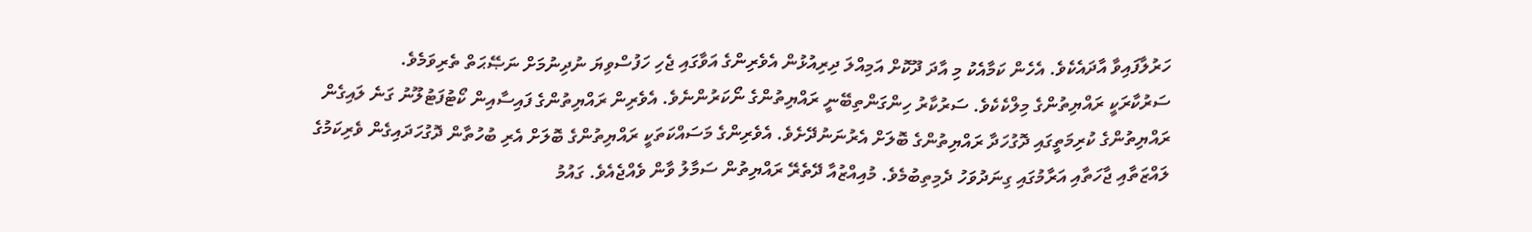ހަރުލާފައިވާ އާދައެކެވެ. އެހެން ކަމާއެކު މި އާދަ ދޫކޮށް އަމިއްލަ ދިރިއުޅުން އެވެރިންގެ އަވާގައި ޖެހި ހަފުސްވިޔަ ނުދިނުމަށް ނަޞޭޙަތް ތެރިވަމެވެ.
ސަރުކާރަކީ ރައްޔިތުންގެ މިލްކެކެވެ. ސަރުކާރު ހިންގަންތިބޭނީ ރައްޔިތުންގެ ނޯކަރުންނެވެ. އެވެރިން ރައްޔިތުންގެ ފައިސާއިން ކޯޓުފަޓުލޫނު ގަނެ ލައިގެން ރައްޔިތުންގެ ކުރިމަތީގައި ދޮގުހަދާ ރައްޔިތުންގެ ބޮލަށް އެރުނަނުދޭށެވެ. އެވެރިންގެ މަސައްކަތަކީ ރައްޔިތުންގެ ބޮލަށް އެރި ބުހުތާން ދޮގުހަދައިގެން ވެރިކަމުގެ ލައްޒަތާއި ޖާހަތާއި އަރާމުގައި ގިނަދުވަހު ދެމިތިބުމެވެ. މުއިއްޒުއާ ދޭތެރޭ ރައްޔިތުން ސަމާލު ވާން ވެއްޖެއެވެ. ގައުމު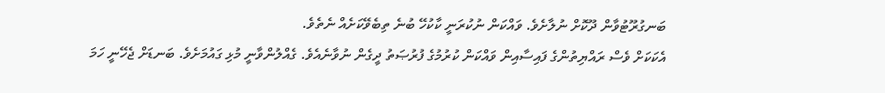ބަނގުރޫޓުވާން ދޫކޮށް ނުލާށެވެ. ވައްކަން ނުކުރަނީ ކާކުހޭ ބުނެ ތިބެވޭކަށެއް ނެތެވެ.
އެކަކަށް ވެސް ރައްޔިތުންގެ ފައިސާއިން ވައްކަން ކުރުމުގެ ފުރުޞަތު ދީގެން ނުވާނެއެވެ. ގެއްލުންވާނީ މުޅި ގައުމަށެވެ. ބަނޑަށް ޖެހޭނީ ހަމަ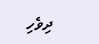ދިވެހި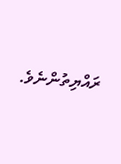ރައްޔިތުންނެވެ.